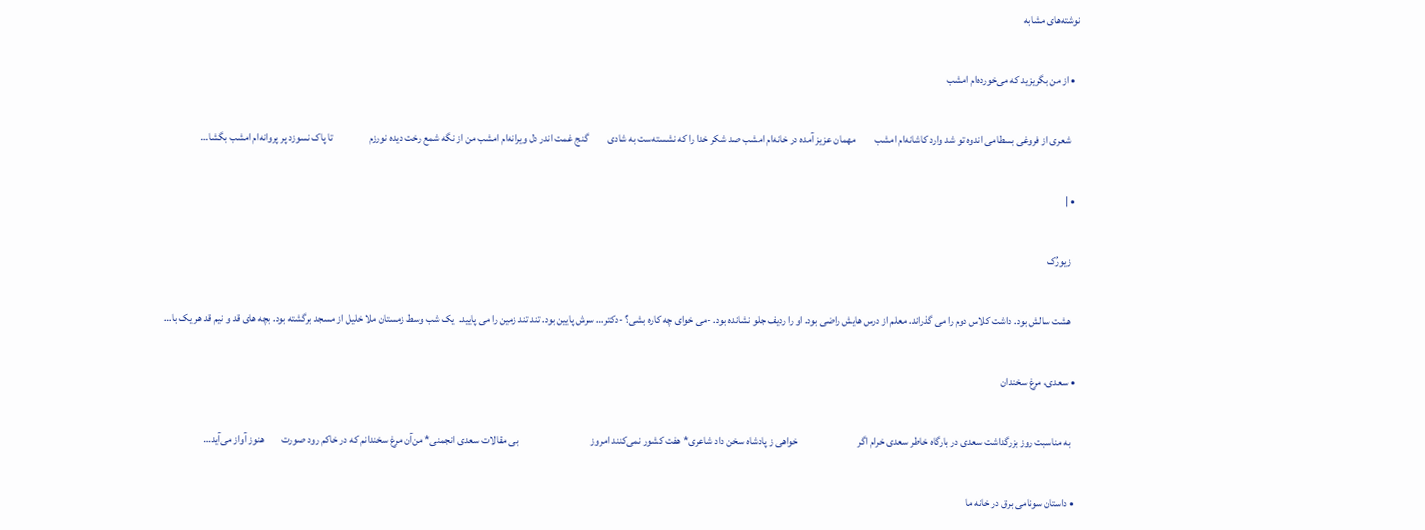نوشته‌های مشابه

  • از من بگریزید که می‌خورده‌ام امشب

    شعری از فروغی بسطامی اندوه تو شد وارد کاشانه‌ام امشب         مهمان عزیز آمده در خانه‌ام امشب صد شکر خدا را که نشسته‌ست به شادی         گنج غمت اندر دل ویرانه‌ام امشب من از نگه شمع رخت دیده نورزم                 تا پاک نسوزد پر پروانه‌ام امشب بگشا…

  • |

    زیورُک

    هشت سالش بود. داشت کلاس دوم را می گذراند. معلم از درس هایش راضی بود. او را ردیف جلو نشانده بود. -می خوای چه کاره بشی؟ -دکتر… سرش پایین بود. تند تند زمین را می پایید.  یک شب وسط زمستان ملا خلیل از مسجد برگشته بود. بچه های قد و نیم قد هر یک با…

  • سعدی، مرغ سخندان

    به مناسبت روز بزرگداشت سعدی در بارگاه خاطر سعدی خرام اگر                            خواهی ز پادشاه سخن داد شاعری* هفت کشور نمی‌کنند امروز                                  بی مقالات سعدی انجمنی* من‌آن مرغ سخندانم که در خاکم رود صورت        هنوز آواز می‌آید…

  • داستان سونامی برق در خانه ما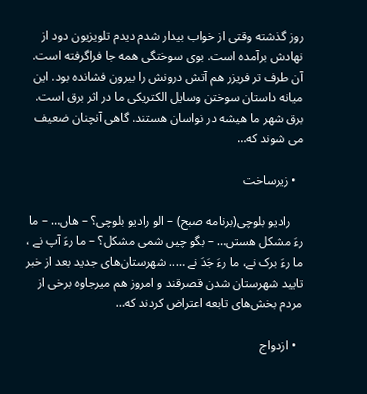روز گذشته وقتی از خواب بیدار شدم دیدم تلویزیون دود از نهادش برآمده است. بوی سوختگی همه جا فراگرفته است. آن طرف تر فریزر هم آتش درونش را بیرون فشانده بود. این میانه داستان سوختن وسایل الکتریکی ما در اثر برق است. برق شهر ما هیشه در نواسان هستند. گاهی آنچنان ضعیف می شوند که…

  • زیرساخت

    رادیو بلوچی(برنامه صبح) – الو رادیو بلوچی؟ – هاں… – ما رءَ مشکل هستں… – بگو چیں شمی مشکل؟ – ما رءَ آپ نے ، ما رءَ برک نے، ما رءَ جَدَ نے ….. شهرستان‌های جدید بعد از خبر تایید شهرستان شدن قصرقند و امروز هم میرجاوه برخی از مردم بخش‌های تابعه اعتراض کردند که…

  • ازدواج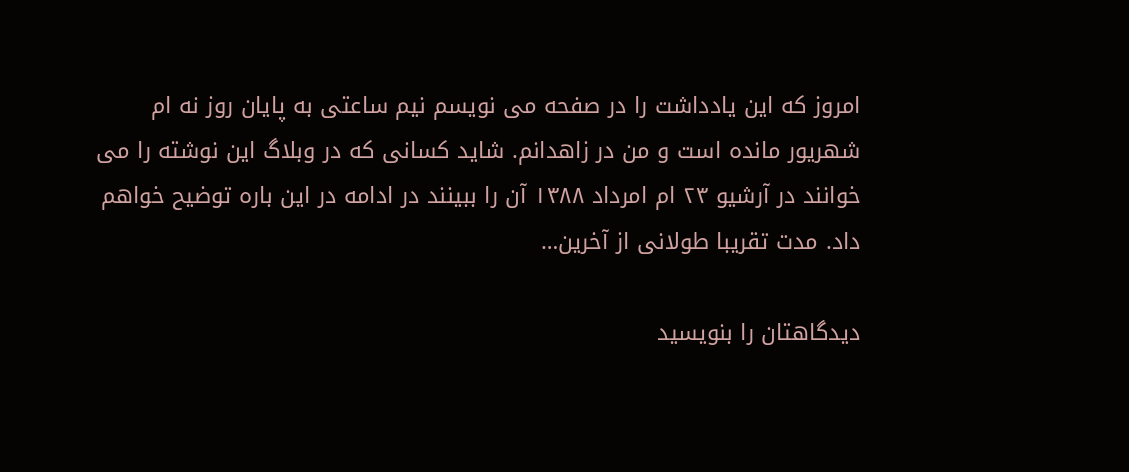امروز که این یادداشت را در صفحه می نویسم نیم ساعتی به پایان روز نه ام شهریور مانده است و من در زاهدانم. شاید کسانی که در وبلاگ این نوشته را می خوانند در آرشیو ۲۳ ام امرداد ۱۳۸۸ آن را ببینند در ادامه در این باره توضیح خواهم داد. مدت تقریبا طولانی از آخرین…

دیدگاهتان را بنویسید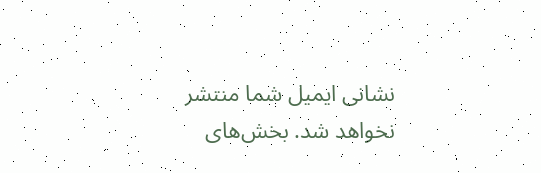نشانی ایمیل شما منتشر نخواهد شد. بخش‌های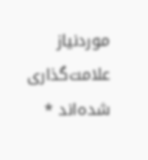موردنیاز علامت‌گذاری شده‌اند *